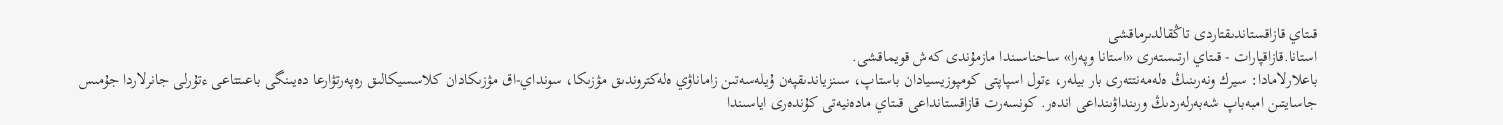قىتاي قازاقستاندىقتاردى تاڭقالدىرماقشى
استانا.قازاقپارات - قىتاي ارتىستەرى «استانا وپەرا» ساحناسىندا مازمۇندى كەش قويماقشى.
باعلارلامادا: سيرك ونەرىنىڭ ەلەمەنتتەرى بار بيلەر، ءتول اسپاپتى كومپوزيسيادان باستاپ، سىنزياندىقپەن ۇيلەسەتىن زاماناۋي ەلەكتروندىق مۋزىكا، سونداي-اق مۋزىكادان كلاسسيكالىق رەپەرتۋارعا دەيىنگى باعىتتاعى ءتۇرلى جانرلاردا جۇمىس جاسايتىن امبەباپ شەبەرلەردىڭ ورىنداۋىنداعى اندەر. كونسەرت قازاقستانداعى قىتاي مادەنيەتى كۇندەرى اياسىندا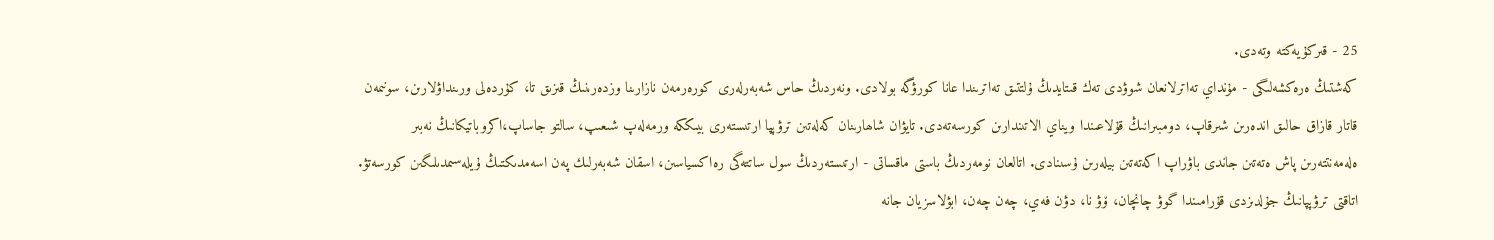25 - قىركۇيەكتە وتەدى.
كەشتىڭ ەرەكشەلىگى - مۇنداي تەاترلانعان شوۋدى تەك قىتايدىڭ ۇلتتىق تەاترىندا عانا كورۋگە بولادى. ونەردىڭ حاس شەبەرلەرى كورەرمەن نازارىنا وزدەرىنىڭ قىزىق تا، كۇردەلى ورىنداۋلارىن، سونىمەن قاتار قازاق حالىق اندەرىن شىرقاپ، دومبىرانىڭ قۇلاعىندا ويناي الاتىندارىن كورسەتەدى. تايۋان شاھارىنان كەلەتىن ترۋپپا ارتىستەرى بيىككە ورمەلەپ شىعىپ، سالتو جاساپ،اكروباتيكانىڭ نەبىر ەلەمەنتتەرىن پاش ەتەتىن جاندى باۋراپ اكەتەتىن بيلەرىن ۇسىنادى. اتالعان نومەردىڭ باستى ماقساتى - ارتىستەردىڭ سول ساتتەگى رەاكسياسىن، اسقان شەبەرلىك پەن اسەمدىكتىڭ ۇيلەسىمدىلىگىن كورسەتۋ. اتاقتى ترۋپپانىڭ جۇلدىزدى قۇرامىندا گوۋ چانچان، ۆۋ نا، دۋن فەي، چەن چەن، ابۋلاسزيان جانە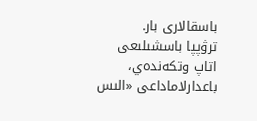باسقالارى بار.
ترۋپپا باسشىلىعى اتاپ وتكەندەي، باعدارلاماداعى «الىس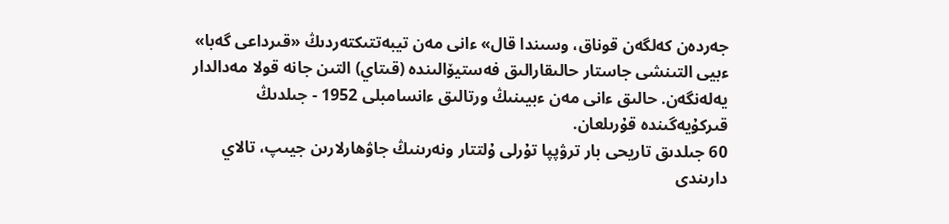جەردەن كەلگەن قوناق، وسىندا قال» ءانى مەن تيبەتتىكتەردىڭ «قىرداعى گەبا» ءبيى التىنشى جاستار حالىقارالىق فەستيۆالىندە (قىتاي) التىن جانە قولا مەدالدار يەلەنگەن. حالىق ءانى مەن ءبيىنىڭ ورتالىق ءانسامبلى 1952 - جىلدىڭ قىركۇيەگىندە قۇرىلعان.
60 جىلدىق تاريحى بار ترۋپپا تۇرلى ۇلتتار ونەرىنىڭ جاۋھارلارىن جيىپ، تالاي دارىندى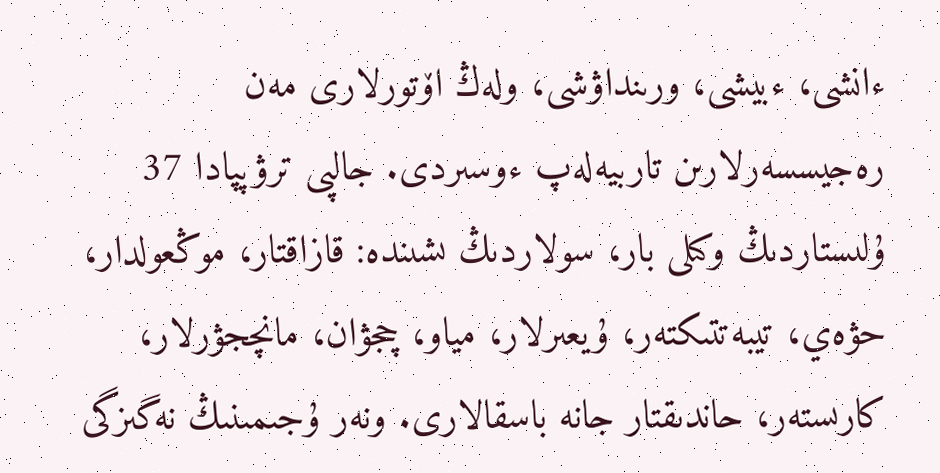ءانشى، ءبيشى، ورىنداۋشى، ولەڭ اۆتورلارى مەن رەجيسسەرلارىن تاربيەلەپ ءوسىردى. جالپى ترۋپپادا 37 ۇلىستاردىڭ وكىلى بار، سولاردىڭ ىشىندە: قازاقتار، موڭعولدار، حۋەي، تيبەتتىكتەر، ۇيعىرلار، مياو، چجۋان، مانچجۋرلار، كارىستەر، حاندىقتار جانە باسقالارى. ونەر ۇجىمىنىڭ نەگىزگى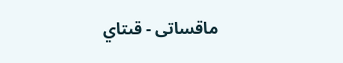ماقساتى - قىتاي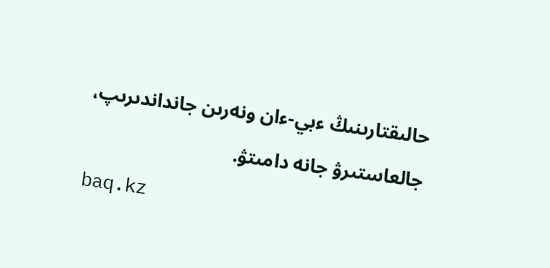حالىقتارىنىڭ ءبي-ءان ونەرىن جانداندىرىپ، جالعاستىرۋ جانە دامىتۋ.
baq.kz